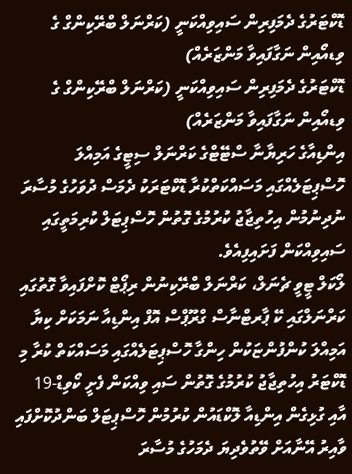ޑޮކްޓަރުގެ ދެމަފިރިން ސައިވިއްކަނީ (ކަރްނަލް ބްރޭކިންގް ގެ ވިޑއޯއިން ނަގާފައިވާ މަންޒަރެއް)
ޑޮކްޓަރުގެ ދެމަފިރިން ސައިވިއްކަނީ (ކަރްނަލް ބްރޭކިންގް ގެ ވިޑއޯއިން ނަގާފައިވާ މަންޒަރެއް)
އިންޑިއާގެ ހަރިޔާނާ ސްޓޭޓްގެ ކަރްނަލް ސިޓީގެ އަމިއްލަ ހޮސްޕިޓަލެއްގައި މަސައްކަތްކުރާ ޑޮކްޓަރަކު ދެމަސް ދުވަހުގެ މުސާރަ ނުދިނުމުން އިހުތިޖާޖު ކުރުމުގެ ގޮތުން ހޮސްޕިޓަލް ކުރިމަތީގައި ސައިވިއްކަން ފަށައިފިއެވެ.
ލޯކަލް ޓީވީ ޗެނަލް، ކަރްނަލް ބްރޭކިނުން ރިޕޯޓް ކޮށްފައިވާ ގޮތުގައި ކަރްނަލްގައި ކޭ ޕާރޓްނާސް ގްރޫޕްސް އޮފް އިންޑިއާ ނަމަކަށް ކިޔާ އަމިއްލަ ކުންފުންޏަކުން ހިންގާ ހޮސްޕިޓަލެއްގައި މަސައްކަތް ކުރާ މި ޑޮކްޓަރު އިހުތިޖާޖު ކުރުމުގެ ގޮތުން ސައި ވިއްކަން ފެށީ ކޯވިޑް-19 އާއި ގުޅިގެން އިންޑިއާ ލޮކްޑައުން ކުރުމުން ހޮސްޕިޓަލް ބަންދުކޮށްފައި ވާއިރު އޭނާއަށް ވޭތުވެދިޔަ ދެމަހުގެ މުސާރަ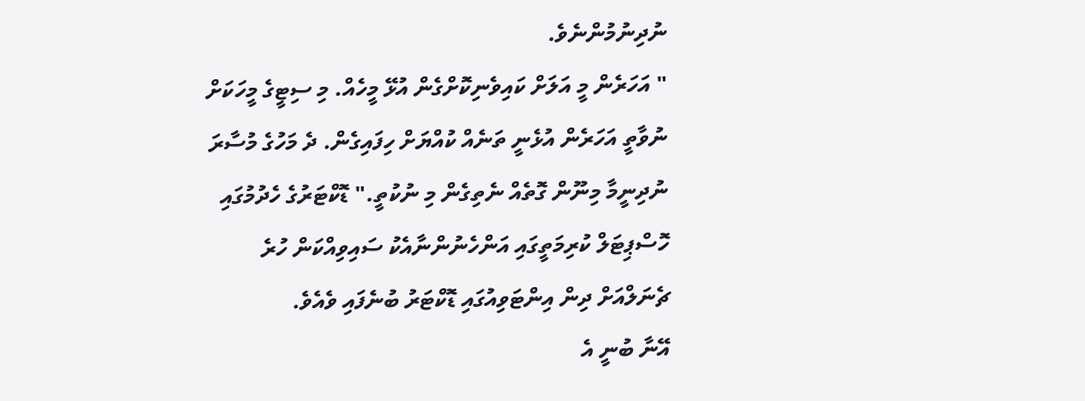ނުދިނުމުންނެވެ.
" އަހަރެން މީ އަލަށް ކައިވެނިކޮށްގެން އުޅޭ މީހެއް. މި ސިޓީގެ މީހަކަށް ނުވާތީ އަހަރެން އުޅެނީ ތަނެއް ކުއްޔަށް ހިފައިގެން. ދެ މަހުގެ މުސާރަ ނުދިނީމާ މިނޫން ގޮތެއް ނެތިގެން މި ނުކުތީ." ޑޮކްޓަރުގެ ހެދުމުގައި ހޮސްޕިޓަލް ކުރިމަތީގައި އަންހެނުންނާއެކު ސައިވިއްކަން ހުރެ ޗެނަލްއަށް ދިން އިންޓަވިއުގައި ޑޮކްޓަރު ބުނެފައި ވެއެވެ.
އޭނާ ބުނީ އެ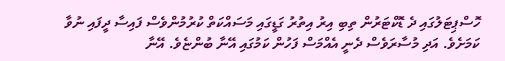ހޮސްޕިޓަލުގައި ދެ ޑޮކްޓަރުން ތިބި އިރު އިތުރު ގަޑީގައި މަސައްކަތް ކުރުމުންވެސް ފައިސާ ދީފައި ނުވާ ކަމަށެވެ. އަދި މުސާރަވެސް ދެނީ އެއްމަސް ފަހުން ކަމުގައި އޭނާ ބުންޏެވެ. އޭނާ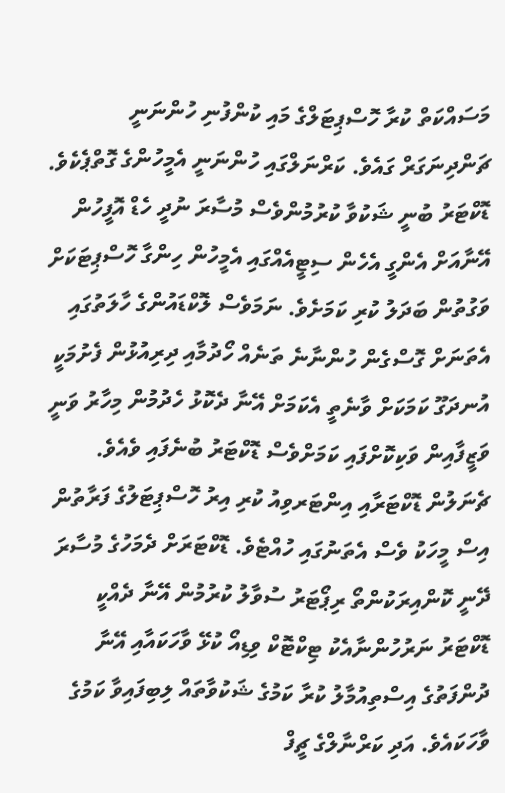މަސައްކަތް ކުރާ ހޮސްޕިޓަލްގެ މައި ކުންފުނި ހުންނަނީ ޗަންދިނަގަރް ގައެވެ. ކަރްނަލްގައި ހުންނަނީ އެމީހުންގެ ގޮތްޕެކެވެ.
ޑޮކްޓަރު ބުނީ ޝަކުވާ ކުރުމުންވެސް މުސާރަ ނުދީ ހެޑް އޮފީހުން އޭނާއަށް އެންގީ އެހެން ސިޓީއެއްގައި އެމީހުން ހިންގާ ހޮސްޕިޓަކަށް ވަގުތުން ބަދަލު ކުރި ކަމަށެވެ. ނަމަވެސް ލޮކްޑައުންގެ ހާލަތުގައި އެތަނަށް ގޮސްގެން ހުންނާނެ ތަނެއް ހޯދުމާއި ދިރިއުޅުން ފެށުމަކީ އުނދަގޫ ކަމަކަށް ވާނެތީ އެކަމަށް އޭނާ ދެކޮޅު ހެދުމުން މިހާރު ވަނީ ވަޒީފާއިން ވަކިކޮށްފައި ކަމަށްވެސް ޑޮކްޓަރު ބުނެފައި ވެއެވެ.
ޗެނަލުން ޑޮކްޓަރާއި އިންޓަރވިއު ކުރި އިރު ހޮސްޕިޓަލުގެ ފަރާތުން އިސް މީހަކު ވެސް އެތަނުގައި ހުއްޓެވެ. ޑޮކްޓަރަށް ދެމަހުގެ މުސާރަ ދޭނީ ކޮންއިރަކުންތޯ ރިޕޯޓަރު ސުވާލު ކުރުމުން އޭނާ ދެއްކީ ޑޮކްޓަރު ނަރުހުންނާއެކު ޓިކްޓޮކް ވިޑިއޯ ކުޅޭ ވާހަކައާއި އޭނާ ދުންފަތުގެ އިސްތިއުމާލު ކުރާ ކަމުގެ ޝަކުވާތައް ލިބިފައިވާ ކަމުގެ ވާހަކައެވެ. އަދި ކަރްނާލްގެ ޗީފް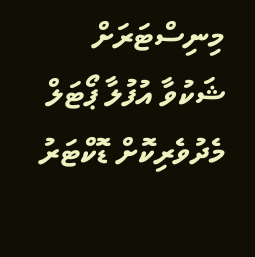މިނިސްޓަރަށް ޝަކުވާ އުފުލާ ޕޯޓަލް މެދުވެރިކޮށް ޑޮކްޓަރު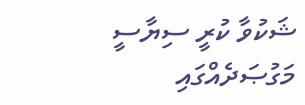ޝަކުވާ ކުރީ ސިޔާސީ މަގުޞަދެއްގައި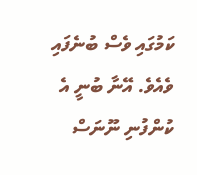ކަމުގައި ވެސް ބުނެފައި ވެއެވެ. އޭނާ ބުނީ އެ ކުންފުނި ނޫނަސް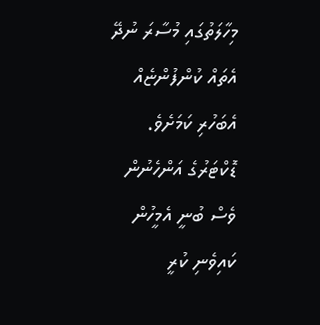މިހާލަތުގައި މުސާރަ ނުދޭ އެތައް ކުންފުންޏެއް އެބަހުރި ކަމަށެވެ.
ޑޮކްޓަރުގެ އަންހެނުން ވެސް ބުނީ އެމީހުން ކައިވެނި ކުރީ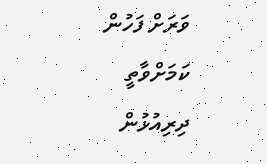ވަރަށް ފަހުން ކަމަށްވާތީ ދިރިއުޅުން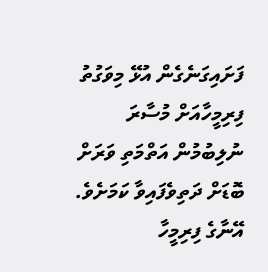ފަށައިގަނެގެން އުޅޭ މިވަގުތު ފިރިމީހާއަށް މުސާރަ ނުލިބުމުން އަތްމަތި ވަރަށް ބޮޑަށް ދަތިވެފައިވާ ކަމަށެވެ. އޭނާގެ ފިރިމީހާ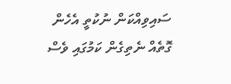ސައިވިއްކަން ނުކުތީ އެހެން ގޮތެއް ނެތިގެން ކަމުގައި ވެސް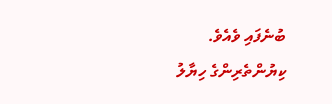ބުނެފައި ވެއެވެ.
ކިޔުންތެރިންގެ ހިޔާލު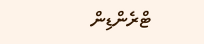ޓްރެންޑިން